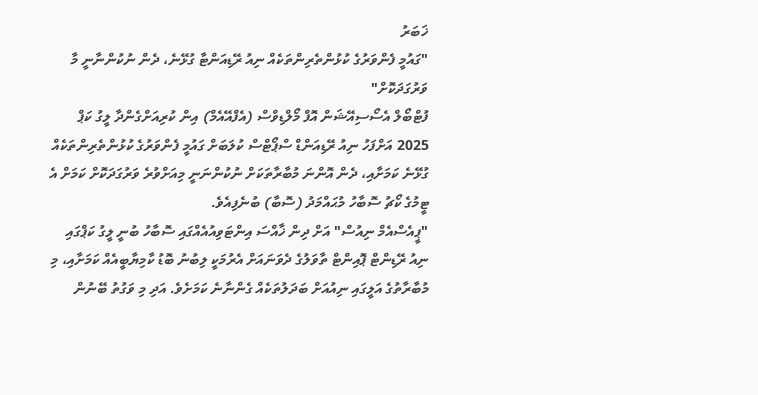ޚަބަރު
"ގައުމީ ފެންވަރުގެ ކުޅުންތެރިންތަކެއް ނިއު ރޭޑިއަންޓާ ގުޅޭނެ، ދެން ނުކުންނާނީ މާ ވަރުގަދަކޮށް"
ފުޓްބޯލް އެސޯސިއޭޝަން އޮފް މޯލްޑިވްސް (އެފްއޭއެމް) އިން ކުރިއަށްގެންދާ ލީގު ކަޕް 2025 އަށްފަހު ނިއު ރޭޑިއަންޑް ސްޕޯޓްސް ކުލަބަށް ގައުމީ ފެންވަރުގެ ކުޅުންތެރިންތަކެއް ގުޅޭނެ ކަމަށާއި، ދެން އޮންނަ މުބާރާތަކަށް ނުކުންނަނީ މިއަށްވުރެ ވަރުގަދަކޮށް ކަމަށް އެ ޓީމުގެ ކޯޗު ސޮބާހު މުޙައްމަދު (ސޮބާ) ބުނެފިއެވެ.
"ޕީއެސްއެމް ނިއުސް" އަށް ދިން ޚާއްސަ އިންޓަވިއުއެއްގައި ސޮބާހު ބުނީ ލީގު ކަޕްގައި ނިއު ރޭޑިންޓް ޕޮއިންޓް ތާވަލުގެ ދެވަނައަށް އެރުމަކީ ލިބުނު ބޮޑު ކާމިޔާބީއެއް ކަމަށާއި، މި މުބާރާތުގެ އަލީގައި ނިއުއަށް ބަދަލުތަކެއް ގެންނާނެ ކަމަށެވެ. އަދި މި ވަގުތު ބޭނުން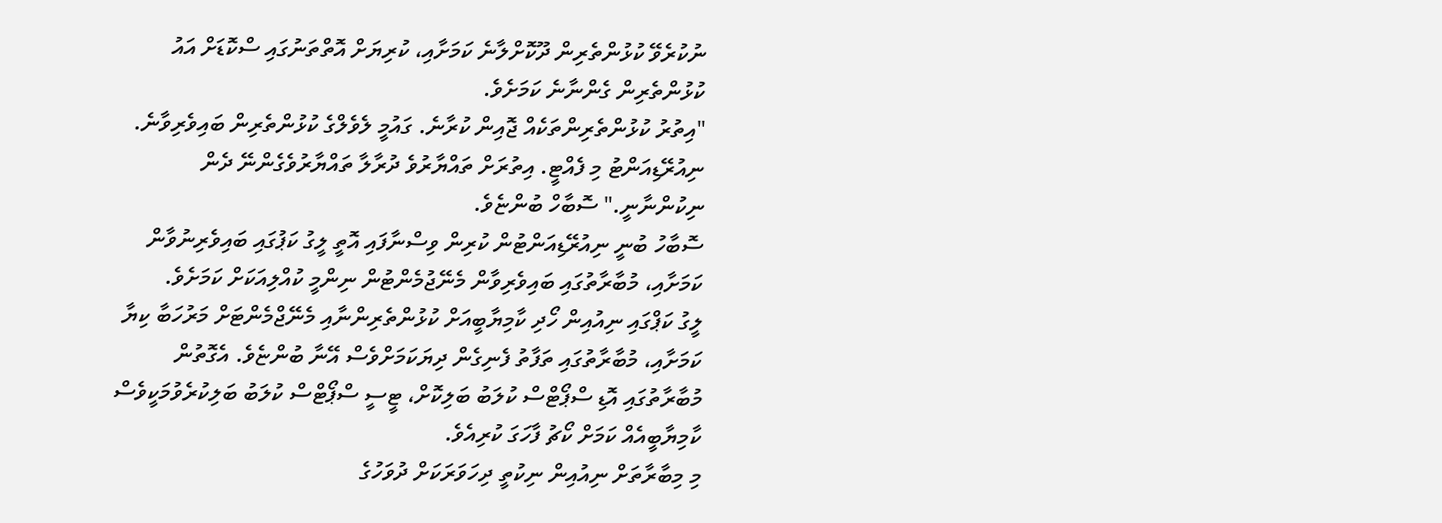ނުކުރެވޭ ކުޅުންތެރިން ދޫކޮށްލާނެ ކަމަށާއި، ކުރިޔަށް އޮތްތަނުގައި ސްކޮޑަށް އައު ކުޅުންތެރިން ގެންނާނެ ކަމަށެވެ.
"އިތުރު ކުޅުންތެރިންތަކެއް ޖޮއިން ކުރާނެ. ގައުމީ ލެވެލްގެ ކުޅުންތެރިން ބައިވެރިވާނެ. ނިއުރޭޑިއަންޓު މި ފެއްޓީ. އިތުރަށް ތައްޔާރުވެ ދުރާލާ ތައްޔާރުވެގެންނޭ ދެން ނިކުންނާނީ." ސޮބާހް ބުންޏެވެ.
ސޮބާހު ބުނީ ނިއުރޭޑިއަންޓުން ކުރިން ވިސްނާފައި އޮތީ ލީގު ކަޕުގައި ބައިވެރިނުވާން ކަމަށާއި، މުބާރާތުގައި ބައިވެރިވާން މެނޭޖުމެންޓުން ނިންމީ ކުއްލިއަކަށް ކަމަށެވެ.
ލީގު ކަޕްގައި ނިއުއިން ހޯދި ކާމިޔާބީއަށް ކުޅުންތެރިންނާއި މެނޭޖްމެންޓަށް މަރުހަބާ ކިޔާ ކަމަށާއި، މުބާރާތުގައި ތަފާތު ފެނިގެން ދިޔަކަމަށްވެސް އޭނާ ބުންޏެވެ. އެގޮތުން މުބާރާތުގައި އޮޑި ސްޕޯޓްސް ކުލަބު ބަލިކޮށް، ޓީސީ ސްޕޯޓްސް ކުލަބު ބަލިކުރެވުމަކީވެސް ކާމިޔާބީއެއް ކަމަށް ކޯޗު ފާހަގަ ކުރިއެވެ.
މި މިބާރާތަށް ނިއުއިން ނިކުތީ ދިހަވަރަކަށް ދުވަހުގެ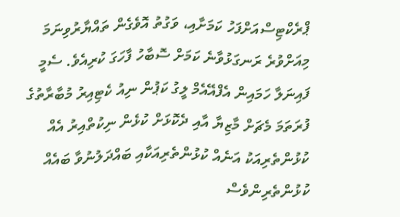ޕްރެކްޓިސްއަށްފަހު ކަމަށާއި، ވަގުތު އޮވެގެން ތައްޔާރުވިނަމަ މިއަށްވުރެ ރަނގަޅުވާނެ ކަމަށް ސޮބާހު ފާހަގަ ކުރިއެވެ. ސެމީ ފައިނަލާ ހަމައިން އެފްއޭއެމް ލީގު ކަޕުން ނިއު ކެޓިއިރު މުބާރާތުގެ ފުރަތަމަ މެޗަށް މާޒިޔާ އާއި ދެކޮޅަށް ކުޅެން ނިކުތްއިރު އެއް ކުޅުންތެރިއަކު އަނެއް ކުޅުންތެރިއަކާއި ބައްދަލުނުވާ ބައެއް ކުޅުންތެރިންވެސް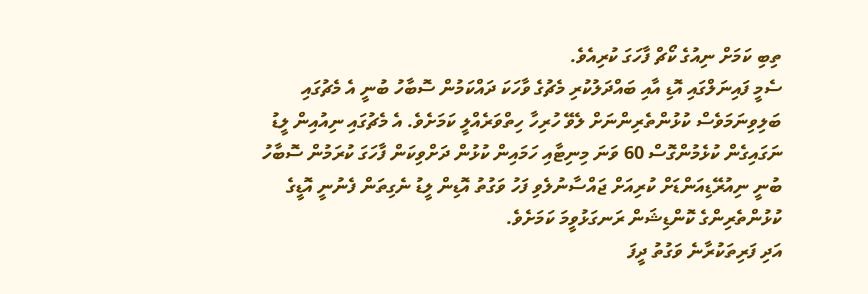ތިބި ކަމަށް ނިއުގެ ކޯޗް ފާހަގަ ކުރިއެވެ.
ސެމީ ފައިނަލްގައި އޮޑި އާއި ބައްދަލުކުރި މެޗުގެ ވާހަކަ ދައްކަމުން ސޮބާހު ބުނީ އެ މެޗުގައި ބަލިވިނަމަވެސް ކުޅުންތެރިންނަށް ލެވޭ ހުރިހާ ހިތްވަރެއްލީ ކަމަށެވެ. އެ މެޗުގައި ނިއުއިން ލީޑު ނަގައިގެން ކުޅެމުންގޮސް 60 ވަނަ މިނިޓާއި ހަމައިން ކުޅުން ދަށްވިކަން ފާހަގަ ކުރަމުން ސޮބާހު ބުނީ ނިއުރޭޑިއަންޑަށް ކުރިއަށް ޖައްސާނުލެވި ފަހު ވަގުތު އޮޑިން ލީޑު ނެގިތަން ފެނުނީ އޮޑީގެ ކުޅުންތެރިންގެ ކޮންޑިޝަން ރަނގަޅުވީމަ ކަމަށެވެ.
އަދި ފަރިތަކުރާނެ ވަގުތު ދީފަ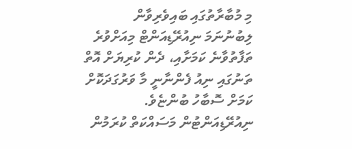މި މުބާރާތުގައި ބައިވެރިވާން ލިބުނުނަމަ ނިއުރޭޑިއަންޓް މިއަށްވުރެ ތަފާތުވާނެ ކަމަށާއި، ދެން ކުރިޔަށް އޮތް ތަނުގައި ނިއު ފެންނާނީ މާ ވަރުގަދަކޮށް ކަމަށް ސޮބާހު ބުންޏެވެ.
ނިއުރޭޑިއަންޓުން މަސައްކަތް ކުރަމުން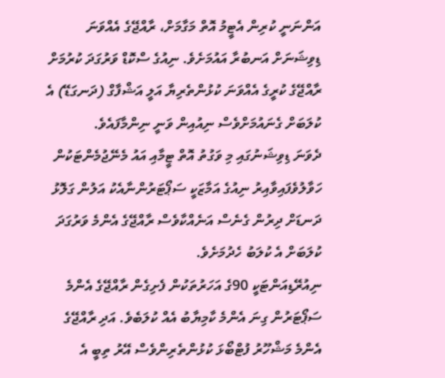އަންނަނީ ކުރިން އެޓީމު އޮތް މަގާމަށް، ރާއްޖޭގެ އެއްވަނަ ޑިވިޝަނަށް އަނބުރާ އައުމަށެވެ. ނިއުގެ ސްކޮޑް ވަރުގަދަ ކުރުމަށް ރާއްޖޭގެ ކުރީގެ އެއްވަނަ ކުޅުންތެރިޔާ އަލީ އަޝްފާގް (ދަނގަޑޭ) އެ ކުލަބަށް ގެނައުމަށްވެސް ނިއުއިން ވަނީ ނިންމާފައެވެ.
ދެވަނަ ޑިވިޝަނުގައި މި ވަގުތު އޮތް ޓީމާއި އައު މެނޭޖުމެންޓަކުން ހަވާލުވެފައިވާއިރު ނިއުގެ އަމާޒަކީ ސަޕޯޓަރުންނާއެކު އަލުން ގަލޮޅު ދަނޑަށް ދިރުން ގެނެސް އަނެއްކާވެސް ރާއްޖޭގެ އެންމެ ވަރުގަދަ ކުލަބަށް އެ ކުލަބު ހެދުމަށެވެ.
ނިއުރޭޑިއަންޓަކީ 90ގެ އަހަރުތަކުން ފެށިގެން ރާއްޖޭގެ އެންމެ ސަޕޯޓަރުން ގިނަ އެންމެ ކާމިޔާބު އެއް ކުލަބެވެ. އަދި ރާއްޖޭގެ އެންމެ މަޝްހޫރު ފުޓްބޯޅަ ކުޅުންތެރިންވެސް އޭރު ތިބީ އެ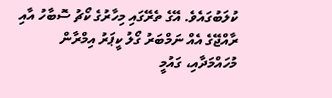ކުލަބުގައެވެ. އޭގެ ތެރޭގައި މިހާރުގެ ކޯޗު ސޮބާހު އާއި ރާއްޖޭގެ އެއް ނަމްބަރު ގޯލު ކީޕަރު އިމްރާން މުހައްމަދާއި، ގައުމީ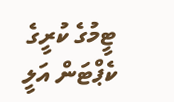ޓީމުގެ ކުރީގެ ކެޕްޓަން އަލީ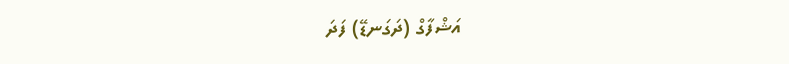އަޝްފާގް (ދަގަނޑޭ) ފަދަ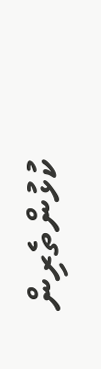ކުޅުންތެރިން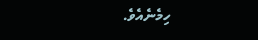ހިމެނެއެވެ.